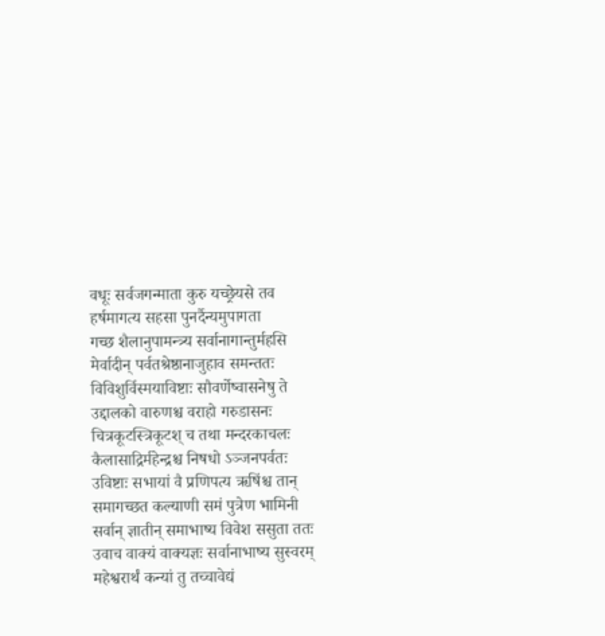वधूः सर्वजगन्माता कुरु यच्छ्रेयसे तव
हर्षमागत्य सहसा पुनर्दैन्यमुपागता
गच्छ शैलानुपामन्त्र्य सर्वानागान्तुर्महसि
मेर्वादीन् पर्वतश्रेष्ठानाजुहाव समन्ततः
विविशुर्विस्मयाविष्टाः सौवर्णेष्वासनेषु ते
उद्दालको वारुणश्च वराहो गरुडासनः
चित्रकूटस्त्रिकूटश् च तथा मन्दरकाचलः
कैलासाद्रिर्महेन्द्रश्च निषधो ऽञ्जनपर्वतः
उविष्टाः सभायां वै प्रणिपत्य ऋषिंश्च तान्
समागच्छत कल्याणी समं पुत्रेण भामिनी
सर्वान् ज्ञातीन् समाभाष्य विवेश ससुता ततः
उवाच वाक्यं वाक्यज्ञः सर्वानाभाष्य सुस्वरम्
महेश्वरार्थं कन्यां तु तच्चावेद्यं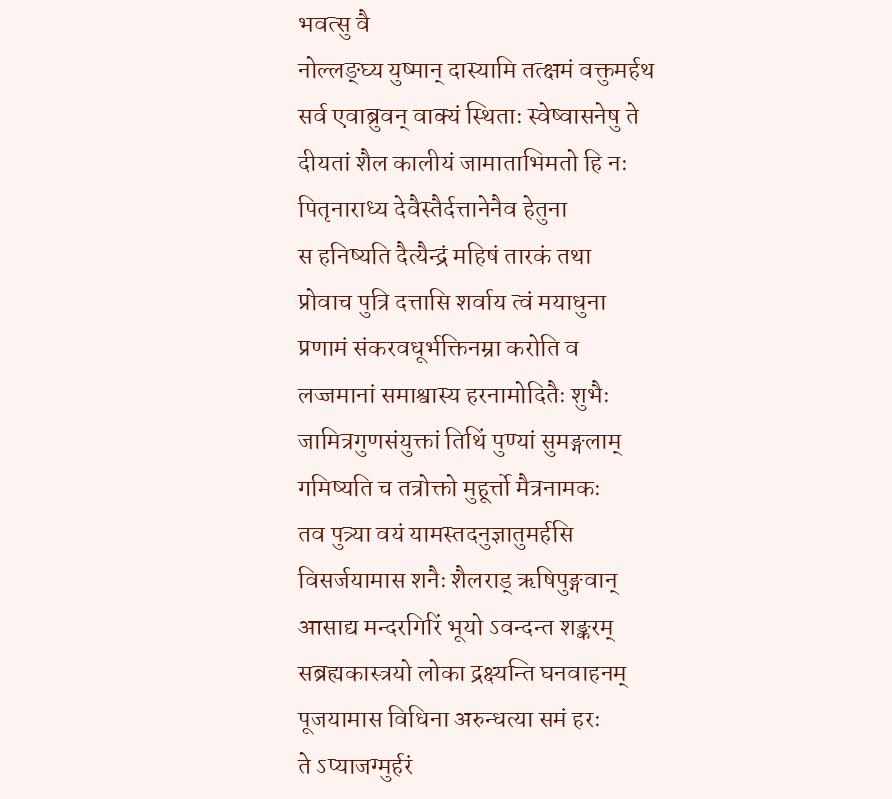भवत्सु वै
नोल्लङ्घ्य युष्मान् दास्यामि तत्क्षमं वक्तुमर्हथ
सर्व एवाब्रुवन् वाक्यं स्थिताः स्वेष्वासनेषु ते
दीयतां शैल कालीयं जामाताभिमतो हि नः
पितृनाराध्य देवैस्तैर्दत्तानेनैव हेतुना
स हनिष्यति दैत्यैन्द्रं महिषं तारकं तथा
प्रोवाच पुत्रि दत्तासि शर्वाय त्वं मयाधुना
प्रणामं संकरवधूर्भक्तिनम्रा करोति व
लज्जमानां समाश्वास्य हरनामोदितैः शुभैः
जामित्रगुणसंयुक्तां तिथिं पुण्यां सुमङ्गलाम्
गमिष्यति च तत्रोक्तो मुहूर्त्तो मैत्रनामकः
तव पुत्र्या वयं यामस्तदनुज्ञातुमर्हसि
विसर्जयामास शनैः शैलराड् ऋषिपुङ्गवान्
आसाद्य मन्दरगिरिं भूयो ऽवन्दन्त शङ्करम्
सब्रह्यकास्त्रयो लोका द्रक्ष्यन्ति घनवाहनम्
पूजयामास विधिना अरुन्धत्या समं हरः
ते ऽप्याजग्मुर्हरं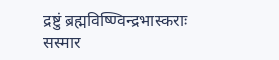द्रष्टुं ब्रह्मविष्ण्विन्द्रभास्कराः
सस्मार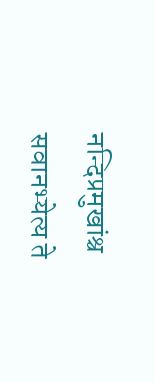नन्दिप्रमुखांश्च सवानभ्येत्य ते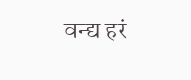वन्द्य हरं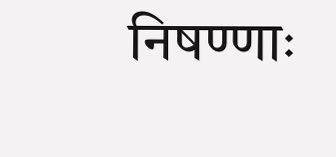निषण्णाः